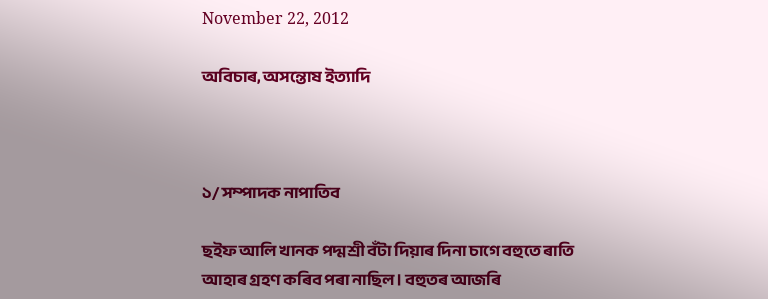November 22, 2012

অবিচাৰ, অসন্তোষ ইত্যাদি



১/ সম্পাদক নাপাতিব

ছইফ আলি খানক পদ্মশ্ৰী বঁটা দিয়াৰ দিনা চাগে বহুতে ৰাতি আহাৰ গ্ৰহণ কৰিব পৰা নাছিল। বহুতৰ আজৰি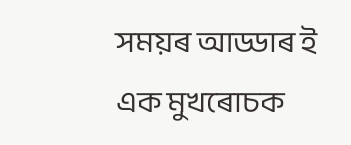সময়ৰ আড্ডাৰ ই এক মুখৰোচক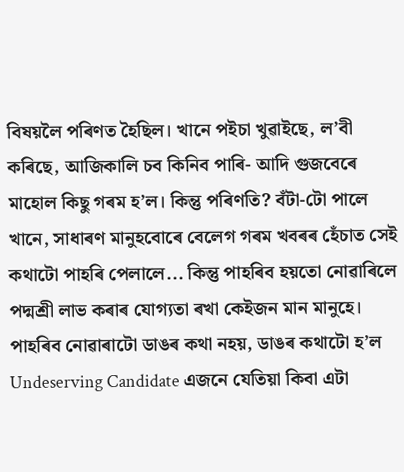বিষয়লৈ পৰিণত হৈছিল। খানে পইচা খুৱাইছে, ল’বী কৰিছে, আজিকালি চব কিনিব পাৰি- আদি গুজবেৰে মাহোল কিছু গৰম হ’ল। কিন্তু পৰিণতি? বঁটা-টো পালে খানে, সাধাৰণ মানুহবোৰে বেলেগ গৰম খবৰৰ হেঁচাত সেই কথাটো পাহৰি পেলালে... কিন্তু পাহৰিব হয়তো নোৱাৰিলে পদ্মশ্ৰী লাভ কৰাৰ যোগ্যতা ৰখা কেইজন মান মানুহে। পাহৰিব নোৱাৰাটো ডাঙৰ কথা নহয়, ডাঙৰ কথাটো হ’ল Undeserving Candidate এজনে যেতিয়া কিবা এটা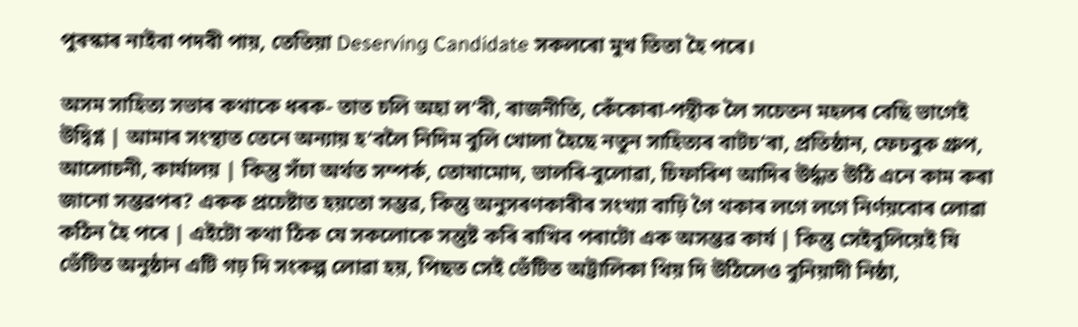পুৰস্কাৰ নাইবা পদবী পায়, তেতিয়া Deserving Candidate সকলৰো মুখ তিতা হৈ পৰে।

অসম সাহিত্য সভাৰ কথাকে ধৰক- তাত চলি অহা ল’বী, ৰাজনীতি, কেঁকোৰা-পন্থীক লৈ সচেতন মহলৰ বেছি ভাগেই উদ্বিগ্ন | আমাৰ সংস্থাত তেনে অন্যায় হ’বলৈ নিদিম বুলি খোলা হৈছে নতুন সাহিত্যৰ বাটচ’ৰা, প্ৰতিষ্ঠান, ফেচবুক গ্ৰুপ, আলোচনী, কাৰ্যালয় | কিন্তু সঁচা অৰ্থত সম্পৰ্ক, তোষামোদ, ভালৰি-বুলোৱা, চিফাৰিশ আদিৰ উৰ্দ্ধত উঠি এনে কাম কৰা জানো সম্ভৱপৰ? একক প্ৰচেষ্টাত হয়তো সম্ভৱ, কিন্তু অনুসৰণকাৰীৰ সংখ্যা বাঢ়ি গৈ থকাৰ লগে লগে নিৰ্ণয়বোৰ লোৱা কঠিন হৈ পৰে | এইটো কথা ঠিক যে সকলোকে সন্তুষ্ট কৰি ৰাখিব পৰাটো এক অসম্ভৱ কাৰ্য | কিন্তু সেইবুলিয়েই যি ভেঁটিত অনুষ্ঠান এটি গঢ় দি সংকল্প লোৱা হয়, পিছত সেই ভেঁটিত অট্টালিকা থিয় দি উঠিলেও বুনিয়াদী নিষ্ঠা,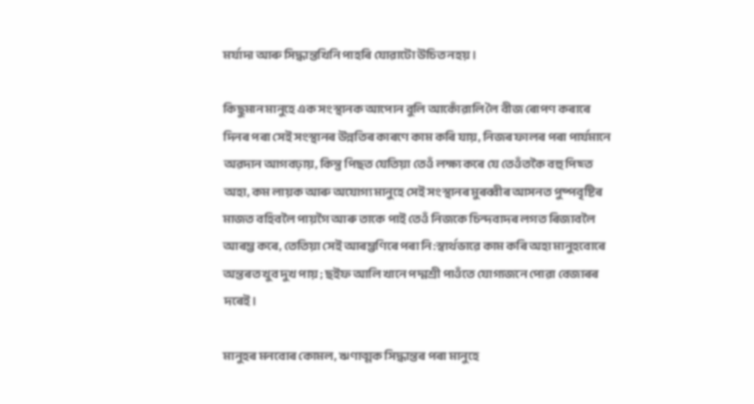মৰ্যাদা আৰু সিদ্ধান্তখিনি পাহৰি যোৱাটো উচিত নহয়।

কিছুমান মানুহে এক সংস্থানক আপোন বুলি আকোঁৱালি লৈ বীজ ৰোপণ কৰাৰে দিনৰ পৰা সেই সংস্থানৰ উন্নতিৰ কাৰণে কাম কৰি যায়, নিজৰ ফালৰ পৰা পাৰ্যমানে অৱদান আগবঢ়ায়, কিন্তু পিছত যেতিয়া তেওঁ লক্ষ্য কৰে যে তেওঁতকৈ বহু পিছ্ত অহা, কম লায়ক আৰু অযোগ্য মানুহে সেই সংস্থানৰ মুৰব্বীৰ আসনত পুষ্পবৃষ্টিৰ মাজত বহিবলৈ পায়গৈ আৰু তাকে পাই তেওঁ নিজকে চিন্দবাদৰ লগত ৰিজাবলৈ আৰম্ভ কৰে, তেতিয়া সেই আৰম্ভণিৰে পৰা নি:স্বাৰ্থভাৱে কাম কৰি অহা মানুহবোৰে অন্তৰত খুব দুখ পায়; ছইফ আলি খানে পদ্মশ্ৰী পাওঁতে যোগ্যজনে পোৱা বেজাৰৰ দৰেই।

মানুহৰ মনবোৰ কোমল, ঋণাত্মক সিদ্ধান্তৰ পৰা মানুহে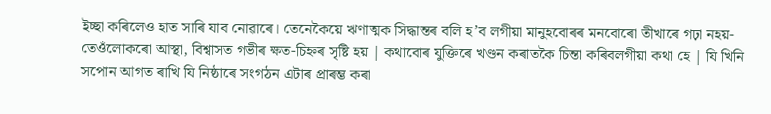ইচ্ছা কৰিলেও হাত সাৰি যাব নোৱাৰে। তেনেকৈয়ে ঋণাত্মক সিদ্ধান্তৰ বলি হ’ব লগীয়া মানুহবোৰৰ মনবোৰো তীখাৰে গঢ়া নহয়- তেওঁলোকৰো আস্থা, বিশ্বাসত গভীৰ ক্ষত-চিহ্নৰ সৃষ্টি হয় | কথাবোৰ যুক্তিৰে খণ্ডন কৰাতকৈ চিন্তা কৰিবলগীয়া কথা হে | যি খিনি সপোন আগত ৰাখি যি নিষ্ঠাৰে সংগঠন এটাৰ প্ৰাৰম্ভ কৰা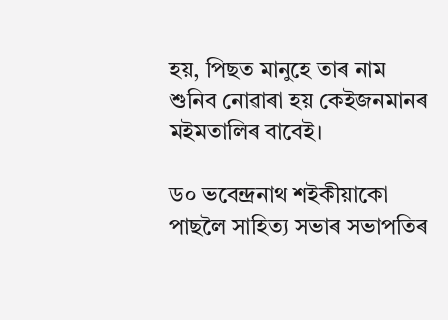হয়, পিছত মানুহে তাৰ নাম শুনিব নোৱাৰা হয় কেইজনমানৰ মইমতালিৰ বাবেই।

ড০ ভবেন্দ্ৰনাথ শইকীয়াকো পাছলৈ সাহিত্য সভাৰ সভাপতিৰ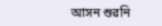আসন শুৱনি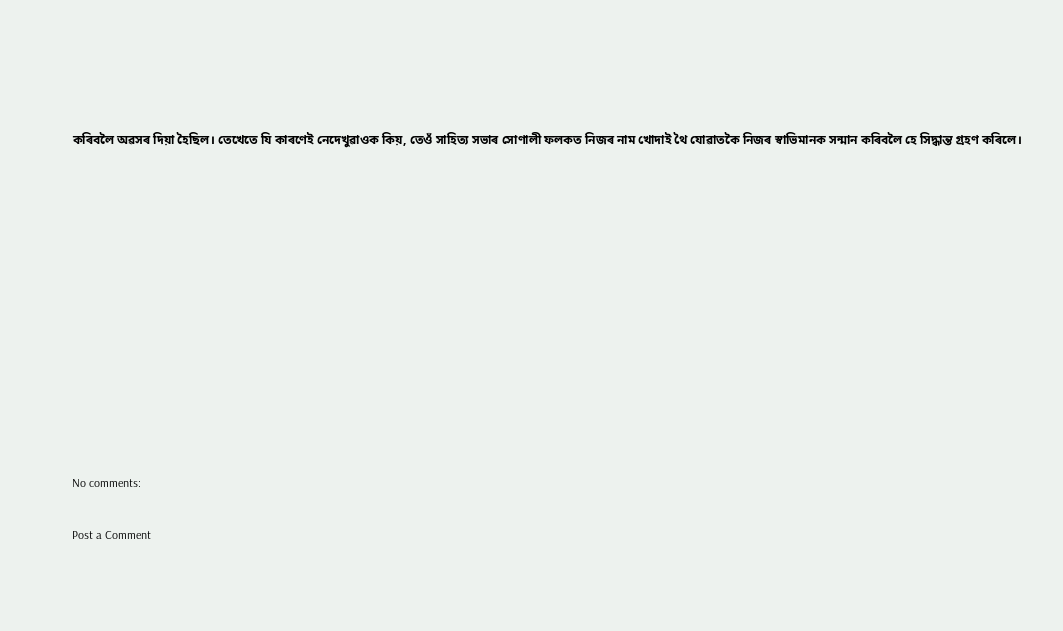কৰিবলৈ অৱসৰ দিয়া হৈছিল। তেখেতে যি কাৰণেই নেদেখুৱাওক কিয়, তেওঁ সাহিত্য সভাৰ সোণালী ফলকত নিজৰ নাম খোদাই থৈ যোৱাতকৈ নিজৰ স্বাভিমানক সন্মান কৰিবলৈ হে সিদ্ধান্ত গ্ৰহণ কৰিলে।












No comments:

Post a Comment